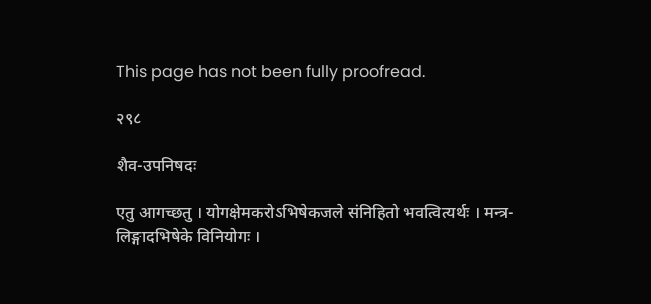This page has not been fully proofread.

२९८

शैव-उपनिषदः

एतु आगच्छतु । योगक्षेमकरोऽभिषेकजले संनिहितो भवत्वित्यर्थः । मन्त्र-
लिङ्गादभिषेके विनियोगः ।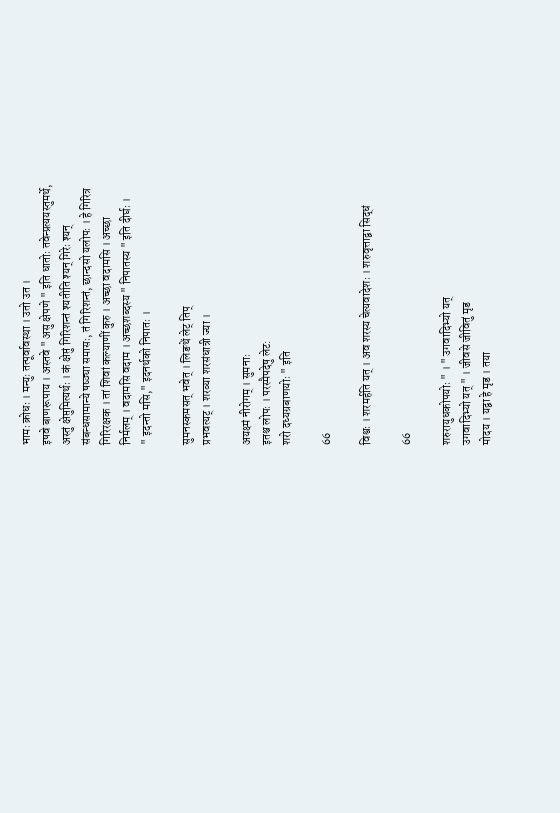भामः क्रोधः । मन्युः तत्पूर्वावस्था । उतो उत ।
इषवे बाणरूपाय । अस्तवे " असु क्षेपणे " इति धातोः तवेन्प्रत्ययस्तुमर्थे,
अस्तुं क्षेप्तुमित्यर्थः । कं क्षेप्तुं गिरिशन्तं श्यतीति श्यन् गिरेः श्यन्
संबन्धसामान्ये षष्ठ्या समासः, तं गिरिशन्तं, छान्दसो यलोपः । हे गिरित्र
गिरिरक्षक । तां शिवां कल्याणीं कुरु । अच्छा वदामसि । अच्छा
निर्मलम् । वदामसि वदाम । अच्छशब्दस्य " निपातस्य " इति दीर्घः ।
" इदन्तो मसि," इदनर्थको निपातः ।

सुमनस्कमसत् भवेत् । लिङथें लेट् तिप्
प्रभवत्यट् । शरव्या शरसंधात्री ज्या ।

अयक्ष्मं नीरोगम् । सुमनाः
इतश्च लोपः । परस्मैपदेषु लेट:
शरो दध्यग्रबाणयोः " इति

66

विश्वः । शरमर्हति यत् । अव शरस्य चेत्यवादेशः । शरुवृत्ताद्वा सिद्धं

66

शरुरायुधकोपयोः " । " उगवादिभ्यो यत्
उगवादिभ्यो यत् " । जीवसे जीवितुं मृड
मोदय । यद्वा हे मृड । तया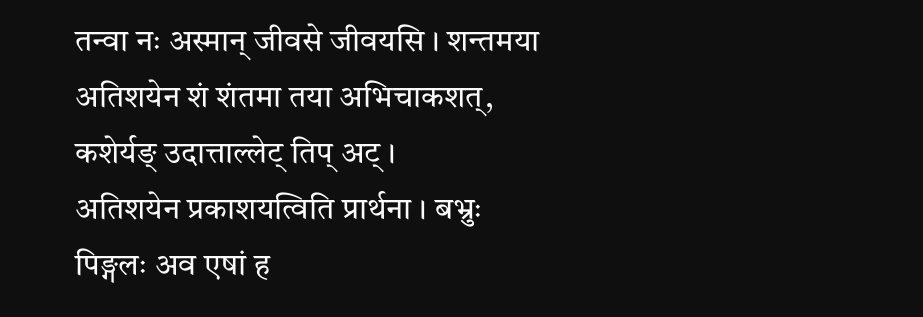तन्वा नः अस्मान् जीवसे जीवयसि । शन्तमया
अतिशयेन शं शंतमा तया अभिचाकशत्, कशेर्यङ् उदात्ताल्लेट् तिप् अट् ।
अतिशयेन प्रकाशयत्विति प्रार्थना । बभ्रुः पिङ्गलः अव एषां ह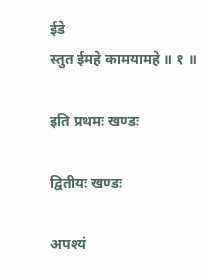ईडे
स्तुत ईमहे कामयामहे ॥ १ ॥

इति प्रथमः खण्डः

द्वितीयः खण्डः

अपश्यं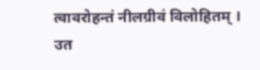त्वावरोहन्तं नीलग्रीवं विलोहितम् ।
उत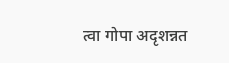त्वा गोपा अदृशन्नत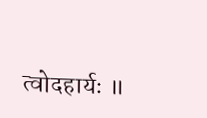त्वोदहार्यः ॥